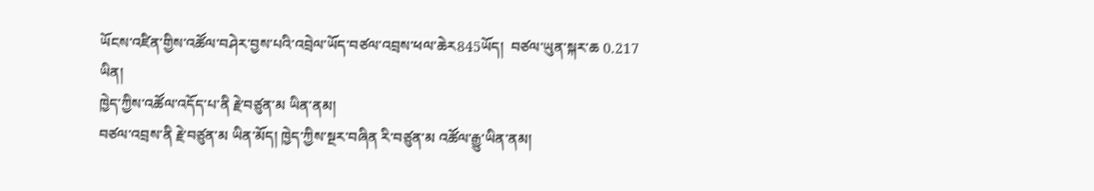ཡོངས་འཛིན་གྱིས་འཚོལ་བཤེར་བྱས་པའི་འབྲེལ་ཡོད་བཙལ་འབྲས་ཕལ་ཆེར845ཡོད།  བཙལ་ཡུན་སྐར་ཆ 0.217 ཡིན།
ཁྱེད་ཀྱིས་འཚོལ་འདོད་པ་ནི རྗེ་བཙུན་མ ཡིན་ནམ།
བཙལ་འབྲས་ནི རྗེ་བཙུན་མ ཡིན་མོད། ཁྱེད་ཀྱིས་སྔར་བཞིན རི་བཙུན་མ འཚོལ་རྒྱུ་ཡིན་ནམ།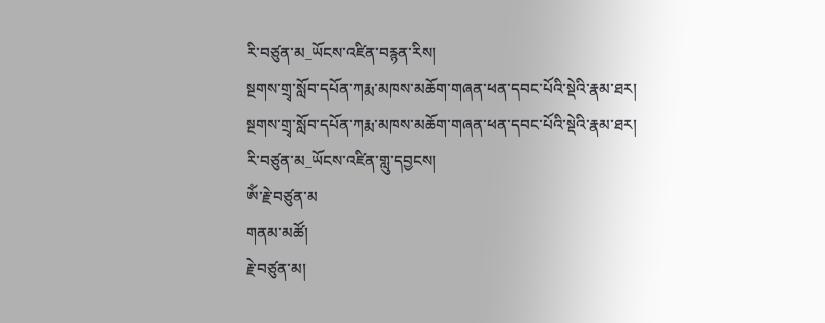རི་བཙུན་མ_ཡོངས་འཛིན་བརྙན་རིས།
སྔགས་གྲྭ་སློབ་དཔོན་ཀརྨ་མཁས་མཆོག་གཞན་ཕན་དབང་པོའི་སྡེའི་རྣམ་ཐར།
སྔགས་གྲྭ་སློབ་དཔོན་ཀརྨ་མཁས་མཆོག་གཞན་ཕན་དབང་པོའི་སྡེའི་རྣམ་ཐར།
རི་བཙུན་མ_ཡོངས་འཛིན་གླུ་དབྱངས།
ཨོཾ་རྗེ་བཙུན་མ
གནམ་མཚོ།
རྗེ་བཙུན་མ།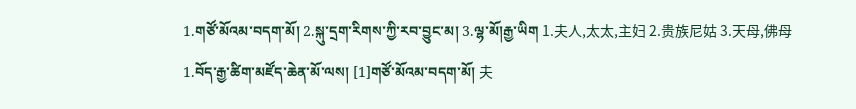1.གཙོ་མོའམ་བདག་མོ། 2.སྐུ་དྲག་རིགས་ཀྱི་རབ་བྱུང་མ། 3.ལྷ་མོ།རྒྱ་ཡིག 1.夫人,太太,主妇 2.贵族尼姑 3.天母,佛母 1.བོད་རྒྱ་ཚིག་མཛོད་ཆེན་མོ་ལས། [1]གཙོ་མོའམ་བདག་མོ། 夫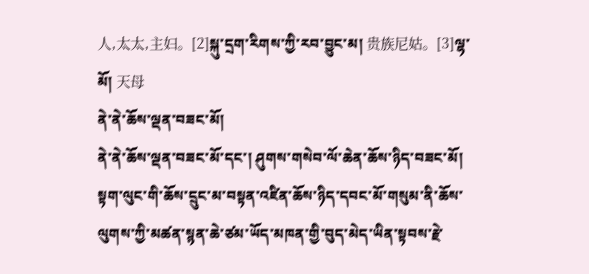人,太太,主妇。[2]སྐུ་དྲག་རིགས་ཀྱི་རབ་བྱུང་མ། 贵族尼姑。[3]ལྷ་མོ། 天母
ནེ་ནེ་ཆོས་ལྡན་བཟང་མོ།
ནེ་ནེ་ཆོས་ལྡན་བཟང་མོ་དང་། ཤུགས་གསེབ་ལོ་ཆེན་ཆོས་ཉིད་བཟང་མོ། སྟག་ལུང་གི་ཆོས་དྲུང་མ་བསྟན་འཛིན་ཆོས་ཉིད་དབང་མོ་གསུམ་ནི་ཆོས་ལུགས་ཀྱི་མཚན་སྙན་ཆེ་ཙམ་ཡོད་མཁན་གྱི་བུད་མེད་ཡིན་སྟབས་རྗེ་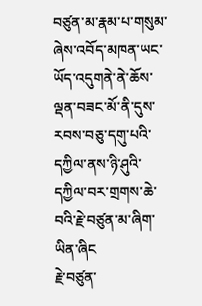བཙུན་མ་རྣམ་པ་གསུམ་ཞེས་འབོད་མཁན་ཡང་ཡོད་འདུགནེ་ནེ་ཆོས་ལྡན་བཟང་མོ་ནི་དུས་རབས་བཅུ་དགུ་པའི་དཀྱིལ་ནས་ཉི་ཤུའི་དཀྱིལ་བར་གྲགས་ཆེ་བའི་རྗེ་བཙུན་མ་ཞིག་ཡིན་ཞིང
རྗེ་བཙུན་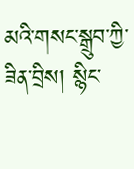མའི་གསང་སྒྲུབ་ཀྱི་ཟིན་བྲིས། སྙིང་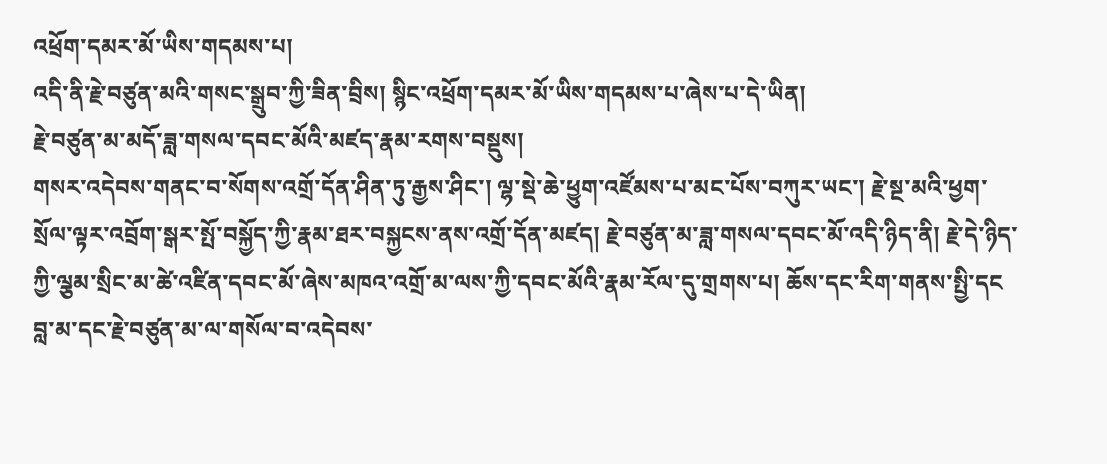འཕྲོག་དམར་མོ་ཡིས་གདམས་པ།
འདི་ནི་རྗེ་བཙུན་མའི་གསང་སྒྲུབ་ཀྱི་ཟིན་བྲིས། སྙིང་འཕྲོག་དམར་མོ་ཡིས་གདམས་པ་ཞེས་པ་དེ་ཡིན།
རྗེ་བཙུན་མ་མདོ་ཟླ་གསལ་དབང་མོའི་མཛད་རྣམ་རགས་བསྡུས།
གསར་འདེབས་གནང་བ་སོགས་འགྲོ་དོན་ཤིན་ཏུ་རྒྱས་ཤིང་། ལྷ་སྡེ་ཆེ་ཕྱུག་འཛོམས་པ་མང་པོས་བཀུར་ཡང་། རྗེ་སྔ་མའི་ཕྱག་སྲོལ་ལྟར་འབྲོག་སྒར་སྤོ་བསྐྱོད་ཀྱི་རྣམ་ཐར་བསྐྱངས་ནས་འགྲོ་དོན་མཛད། རྗེ་བཙུན་མ་ཟླ་གསལ་དབང་མོ་འདི་ཉིད་ནི། རྗེ་དེ་ཉིད་ཀྱི་ལྕམ་སྲིང་མ་ཚེ་འཛིན་དབང་མོ་ཞེས་མཁའ་འགྲོ་མ་ལས་ཀྱི་དབང་མོའི་རྣམ་རོལ་དུ་གྲགས་པ། ཆོས་དང་རིག་གནས་སྤྱི་དང
བླ་མ་དང་རྗེ་བཙུན་མ་ལ་གསོལ་བ་འདེབས་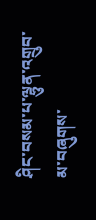ཤིང་བསམ་པ་ལྷུན་འགྲུབ་མ་བཞུགས་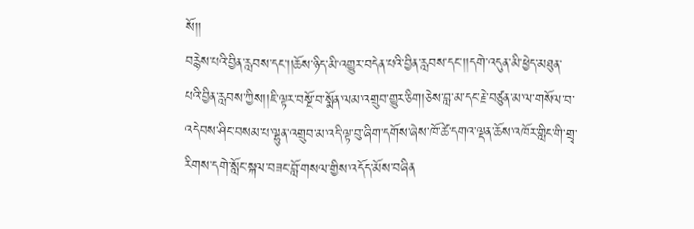སོ།།
བརྙེས་པའི་བྱིན་རླབས་དང་།།ཆོས་ཉིད་མི་འགྱུར་བདེན་པའི་བྱིན་རླབས་དང་།།དགེ་འདུན་མི་ཕྱེད་མཐུན་པའི་བྱིན་རླབས་ཀྱིས།།ཇི་ལྟར་བསྔོ་བ་སྨོན་ལམ་འགྲུབ་གྱུར་ཅིག།ཅེས་བླ་མ་དང་རྗེ་བཙུན་མ་ལ་གསོལ་བ་འདེབས་ཤིང་བསམ་པ་ལྷུན་འགྲུབ་མ་འདི་ལྟ་བུ་ཞིག་དགོས་ཞེས་ཁོ་ཚེ་དགའ་ལྡན་ཆོས་འཁོར་གླིང་གི་གྲྭ་རིགས་དགེ་སློང་སྐལ་བཟང་བློ་གསལ་གྱིས་འདོད་མོས་བཞིན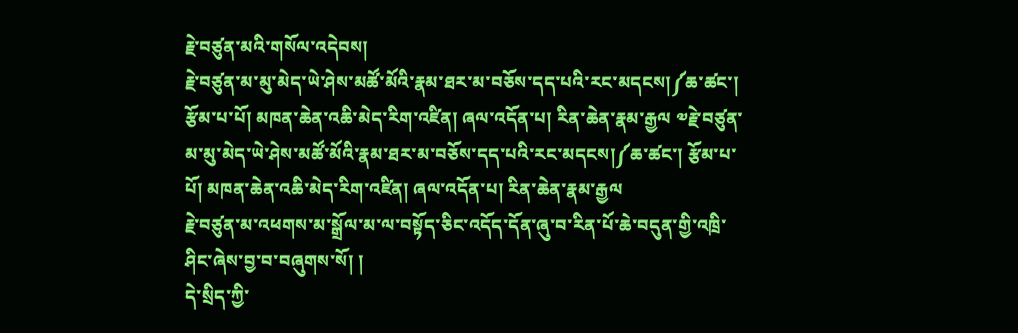རྗེ་བཙུན་མའི་གསོལ་འདེབས།
རྗེ་བཙུན་མ་མུ་མེད་ཡེ་ཤེས་མཚོ་མོའི་རྣམ་ཐར་མ་བཅོས་དད་པའི་རང་མདངས།༼ཆ་ཚང་། རྩོམ་པ་པོ། མཁན་ཆེན་འཆི་མེད་རིག་འཛིན། ཞལ་འདོན་པ། རིན་ཆེན་རྣམ་རྒྱལ ༧རྗེ་བཙུན་མ་མུ་མེད་ཡེ་ཤེས་མཚོ་མོའི་རྣམ་ཐར་མ་བཅོས་དད་པའི་རང་མདངས།༼ཆ་ཚང་། རྩོམ་པ་པོ། མཁན་ཆེན་འཆི་མེད་རིག་འཛིན། ཞལ་འདོན་པ། རིན་ཆེན་རྣམ་རྒྱལ
རྗེ་བཙུན་མ་འཕགས་མ་སྒྲོལ་མ་ལ་བསྟོད་ཅིང་འདོད་དོན་ཞུ་བ་རིན་པོ་ཆེ་བདུན་གྱི་འཁྲི་ཤིང་ཞེས་བྱ་བ་བཞུགས་སོ། །
དེ་སྲིད་ཀྱི་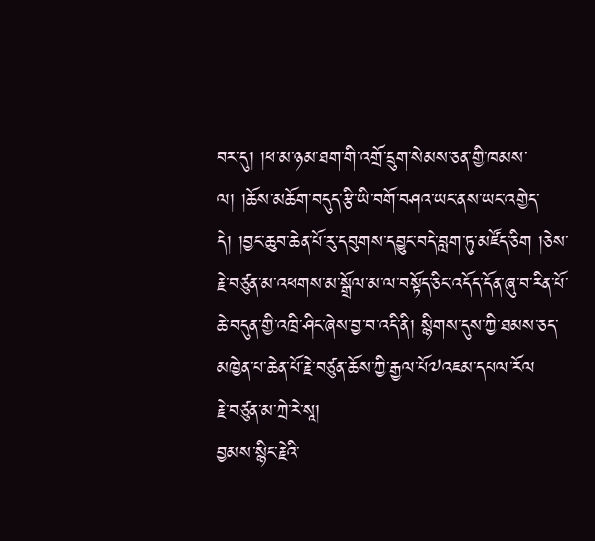བར་དུ། །ཕ་མ་ཉམ་ཐག་གི་འགྲོ་དྲུག་སེམས་ཅན་གྱི་ཁམས་ལ། །ཆོས་མཆོག་བདུད་རྩི་ཡི་བགོ་བཤའ་ཡང་ནས་ཡང་འགྱེད་དེ། །བྱང་ཆུབ་ཆེན་པོ་རུ་དབུགས་དབྱུང་བདེ་བླག་ཏུ་མཛོད་ཅིག །ཅེས་རྗེ་བཙུན་མ་འཕགས་མ་སྒྲོལ་མ་ལ་བསྟོད་ཅིང་འདོད་དོན་ཞུ་བ་རིན་པོ་ཆེ་བདུན་གྱི་འཁྲི་ཤིང་ཞེས་བྱ་བ་འདི་ནི། སྙིགས་དུས་ཀྱི་ཐམས་ཅད་མཁྱེན་པ་ཆེན་པོ་རྗེ་བཙུན་ཆོས་ཀྱི་རྒྱལ་པོ༧འཇམ་དཔལ་རོལ
རྗེ་བཙུན་མ་ཀྲེ་རེ་སཱ།
བྱམས་སྙིང་རྗེའི་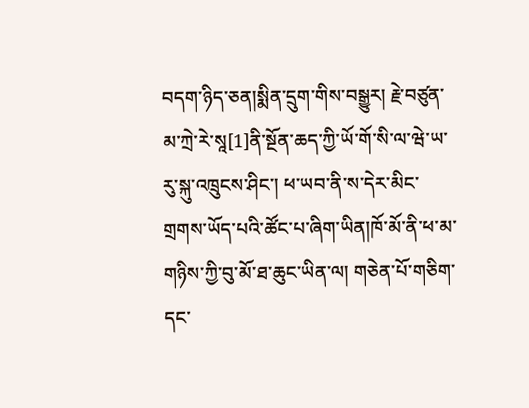བདག་ཉིད་ཅན།སྨིན་དྲུག་གིས་བསྒྱུར། རྗེ་བཙུན་མ་ཀྲེ་རེ་སཱ[1]ནི་སྔོན་ཆད་ཀྱི་ཡོ་གོ་སི་ལ་ཝེ་ཡ་རུ་སྐུ་འཁྲུངས་ཤིང་། ཕ་ཡབ་ནི་ས་དེར་མིང་གྲགས་ཡོད་པའི་ཚོང་པ་ཞིག་ཡིན།ཁོ་མོ་ནི་ཕ་མ་གཉིས་ཀྱི་བུ་མོ་ཐ་ཆུང་ཡིན་ལ། གཅེན་པོ་གཅིག་དང་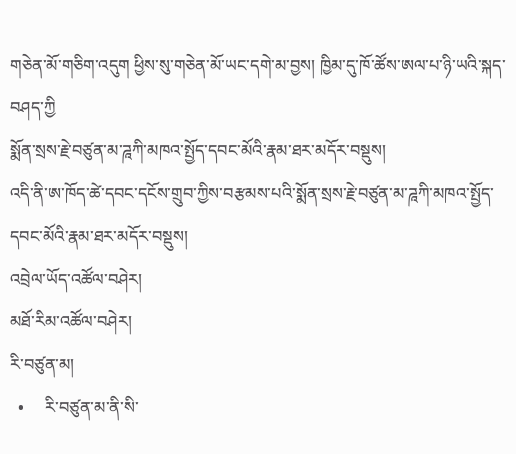གཅེན་མོ་གཅིག་འདུག ཕྱིས་སུ་གཅེན་མོ་ཡང་དགེ་མ་བྱས། ཁྱིམ་དུ་ཁོ་ཚོས་ཨལ་པ་ཉི་ཡའི་སྐད་བཤད་ཀྱི
སྨོན་སྲས་རྗེ་བཙུན་མ་ཌཱཀི་མཁའ་སྤྱོད་དབང་མོའི་རྣམ་ཐར་མདོར་བསྡུས།
འདི་ནི་ཨ་ཁོད་ཚེ་དབང་དངོས་གྲུབ་ཀྱིས་བརྩམས་པའི་སྨོན་སྲས་རྗེ་བཙུན་མ་ཌཱཀི་མཁའ་སྤྱོད་དབང་མོའི་རྣམ་ཐར་མདོར་བསྡུས།
འབྲེལ་ཡོད་འཚོལ་བཤེར།
མཐོ་རིམ་འཚོལ་བཤེར།
རི་བཙུན་མ།
  •     རི་བཙུན་མ་ནི་སི་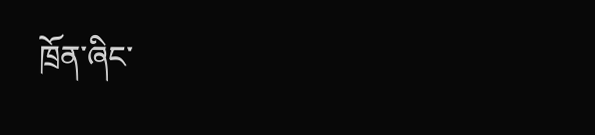ཁྲོན་ཞིང་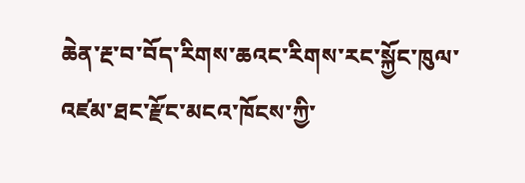ཆེན་རྔ་བ་བོད་རིགས་ཆའང་རིགས་རང་སྐྱོང་ཁུལ་འཛམ་ཐང་རྫོང་མངའ་ཁོངས་ཀྱི་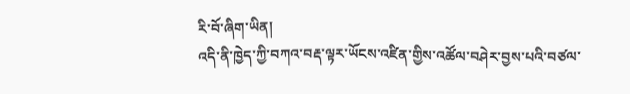རི་བོ་ཞིག་ཡིན།
འདི་ནི་ཁྱེད་ཀྱི་བཀའ་བརྡ་ལྟར་ཡོངས་འཛིན་གྱིས་འཚོལ་བཤེར་བྱས་པའི་བཙལ་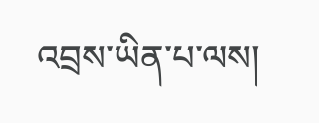འབྲས་ཡིན་པ་ལས།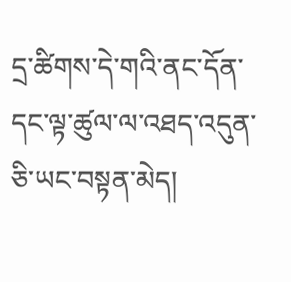དྲ་ཚིགས་དེ་གའི་ནང་དོན་དང་ལྟ་ཚུལ་ལ་འཐད་འདུན་ཅི་ཡང་བསྟན་མེད།